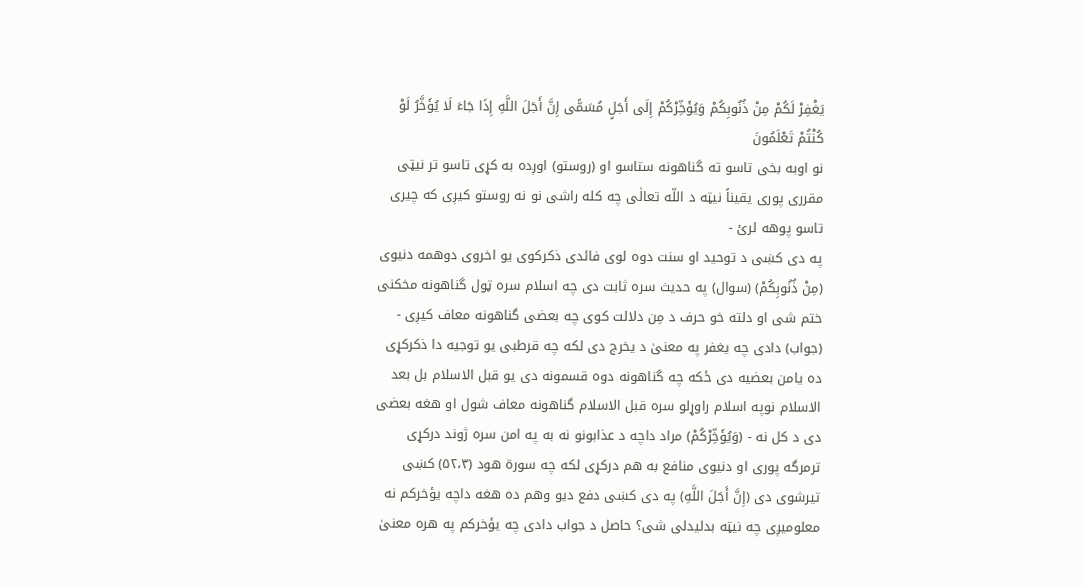يَغْفِرْ لَكُمْ مِنْ ذُنُوبِكُمْ وَيُؤَخِّرْكُمْ إِلَى أَجَلٍ مُسَمًّى إِنَّ أَجَلَ اللَّهِ إِذَا جَاءَ لَا يُؤَخَّرُ لَوْ كُنْتُمْ تَعْلَمُونَ
نو اوبه بخی تاسو ته گناهونه ستاسو او (روستو) اوږده به کړی تاسو تر نیټی مقرری پوری یقیناً نیټه د اللّه تعالٰی چه کله راشی نو نه روستو کیږی که چیری تاسو پوهه لرئ -
په دی کښی د توحید او سنت دوه لوی فائدی ذکرکوی یو اخروی دوهمه دنیوی (مِنْ ذُنُوبِكُمْ) (سوال) په حدیث سره ثابت دی چه اسلام سره ټول گناهونه مخکنی ختم شی او دلته خو حرف د مِن دلالت کوی چه بعضی گناهونه معاف کیږی - (جواب) دادی چه یغفر په معنیٰ د یخرج دی لکه چه قرطبی یو توجیه دا ذکرکړی ده یامن بعضیه دی ځکه چه گناهونه دوه قسمونه دی یو قبل الاسلام بل بعد الاسلام نوپه اسلام راوړلو سره قبل الاسلام گناهونه معاف شول او هغه بعضی دی د کل نه - (وَيُؤَخِّرْكُمْ) مراد داچه د عذابونو نه به په امن سره ژوند درکړی ترمرگه پوری او دنیوی منافع به هم درکړی لکه چه سورة هود (۵۲،۳) کښی تیرشوی دی (إِنَّ أَجَلَ اللَّهِ) په دی کښی دفع دیو وهم ده هغه داچه یؤخرکم نه معلومیږی چه نیټه بدلیدلی شی؟ حاصل د جواب دادی چه یؤخرکم په هره معنیٰ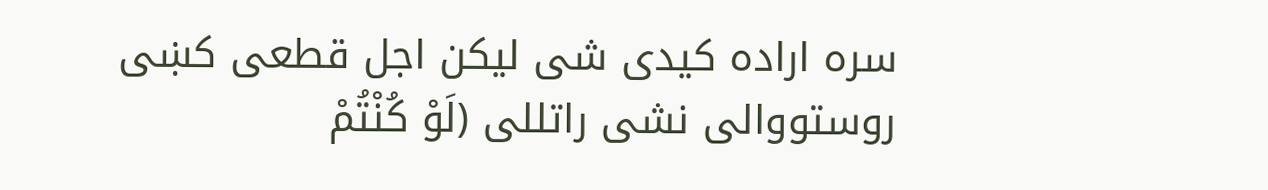سره اراده کیدی شی لیکن اجل قطعی کښی روستووالی نشی راتللی (لَوْ كُنْتُمْ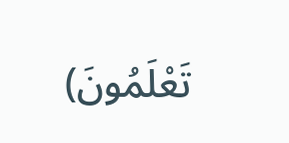تَعْلَمُونَ)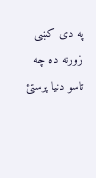په دی کښی زورنه ده چه تاسو دنیا پرستئ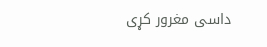داسی مغرور کړی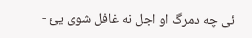ئی چه دمرگ او اجل نه غافل شوی يئ -